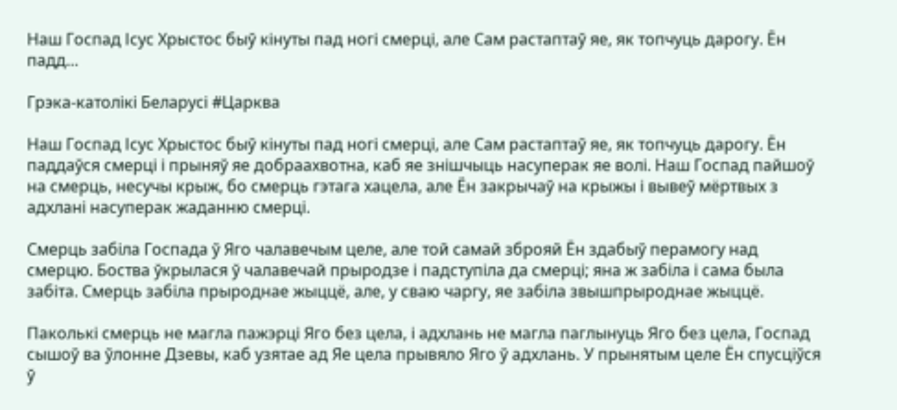Наш Госпад Ісус Хрыстос быў кінуты пад ногі смерці, але Сам растаптаў яе, як топчуць дарогу. Ён падд…

Грэка-католікі Беларусі #Царква

Наш Госпад Ісус Хрыстос быў кінуты пад ногі смерці, але Сам растаптаў яе, як топчуць дарогу. Ён паддаўся смерці і прыняў яе добраахвотна, каб яе знішчыць насуперак яе волі. Наш Госпад пайшоў на смерць, несучы крыж, бо смерць гэтага хацела, але Ён закрычаў на крыжы і вывеў мёртвых з адхлані насуперак жаданню смерці.

Смерць забіла Госпада ў Яго чалавечым целе, але той самай зброяй Ён здабыў перамогу над смерцю. Боства ўкрылася ў чалавечай прыродзе і падступіла да смерці; яна ж забіла і сама была забіта. Смерць забіла прыроднае жыццё, але, у сваю чаргу, яе забіла звышпрыроднае жыццё.

Паколькі смерць не магла пажэрці Яго без цела, і адхлань не магла паглынуць Яго без цела, Госпад сышоў ва ўлонне Дзевы, каб узятае ад Яе цела прывяло Яго ў адхлань. У прынятым целе Ён спусціўся ў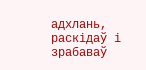адхлань, раскідаў і зрабаваў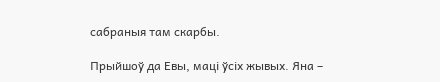сабраныя там скарбы.

Прыйшоў да Евы, маці ўсіх жывых. Яна –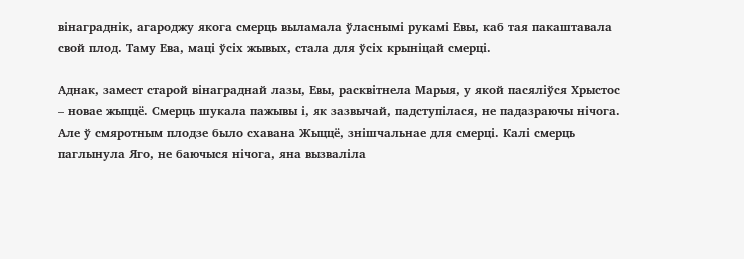вінаграднік, агароджу якога смерць выламала ўласнымі рукамі Евы, каб тая пакаштавала свой плод. Таму Ева, маці ўсіх жывых, стала для ўсіх крыніцай смерці.

Аднак, замест старой вінаграднай лазы, Евы, расквітнела Марыя, у якой пасяліўся Хрыстос – новае жыццё. Смерць шукала пажывы і, як зазвычай, падступілася, не падазраючы нічога. Але ў смяротным плодзе было схавана Жыццё, знішчальнае для смерці. Калі смерць паглынула Яго, не баючыся нічога, яна вызваліла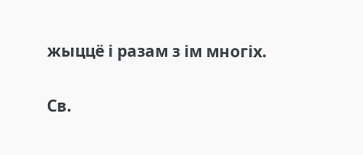жыццё і разам з ім многіх.

Св.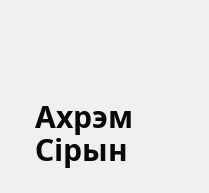Ахрэм Сірын